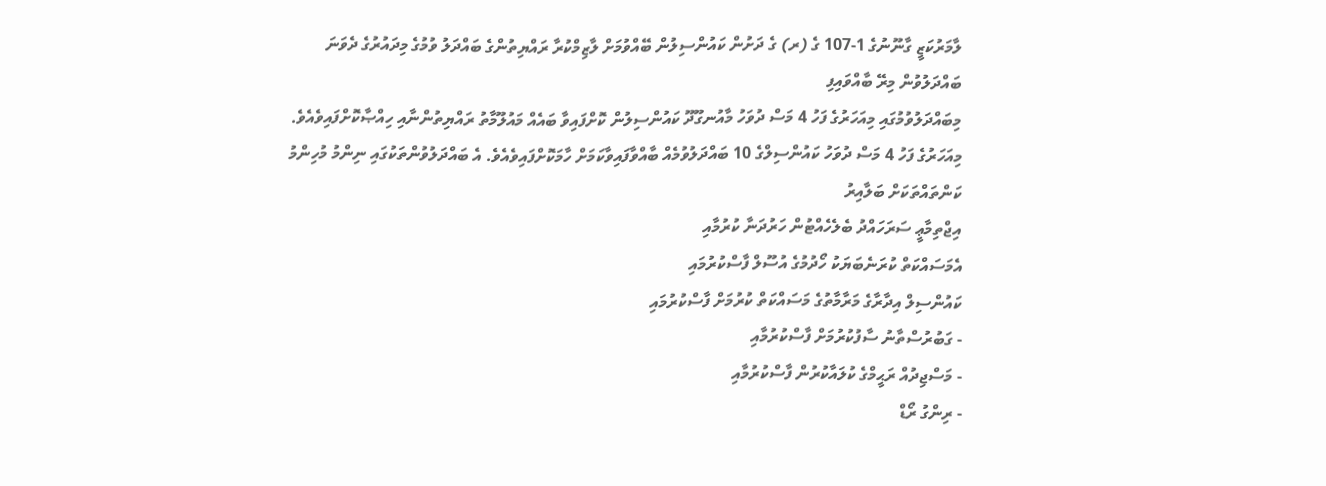ލާމަރުކަޒީ ގާނޫނުގެ 1-107 ގެ (ރ) ގެ ދަށުން ކައުންސިލުން ބޭއްވުމަށް ލާޒިމްކުރާ ރައްޔިތުންގެ ބައްދަލު ވުމުގެ މިދައުރުގެ ދެވަނަ ބައްދަލުވުން މިރޭ ބާއްވައިފި
މިބައްދަލުވުމުގައި މިއަހަރުގެ ފަހު 4 މަސް ދުވަހު މާއުނގޫދޫ ކައުންސިލުން ކޮށްފައިވާ ބައެއް މައުލޫމާތު ރައްޔިތުންނާއި ހިއްޞާކޮށްފައިވެއެވެ.
މިއަހަރުގެ ފަހު 4 މަސް ދުވަހު ކައުންސިލްގެ 10 ބައްދަލުވުމެއް ބާއްވާފައިވާކަމަށް ހާމަކޮށްފައިވެއެވެ. އެ ބައްދަލުވުންތަކުގައި ނިންމު މުހިންމު ކަންތައްތަކަށް ބަލާއިރު
އިޖްތިމާޢީ ސަރަހައްދު ބެލެހެއްޓުން ހަރުދަނާ ކުރުމާއި
އެމަސައްކަތް ކުރަނެބަޔަކު ހޯދުމުގެ އުސޫލް ފާސްކުރުމައި
ކައުންސިލް އިދާރާގެ މަރާމާތުގެ މަސައްކަތް ކުރުމަށް ފާސްކުރުމައި
- ގަބުރުސްތާނު ސާފުކުރުމަށް ފާސްކުރުމާއި
- މަސްޖިދުއް ރަޙީމްގެ ކުލައާކުރުން ފާސްކުރުމާއި
- ރިންގު ރޯޑް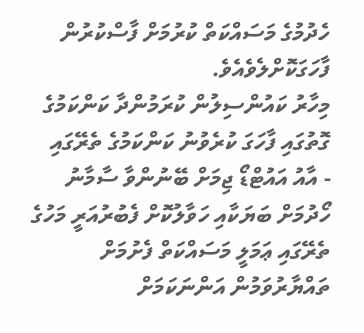ހެދުމުގެ މަސައްކަތް ކުރުމަށް ފާސްކުރުން ފާހަގަކޮށްލެވެއެވެ.
މިހާރު ކައުންސިލުން ކުރަމުންދާ ކަންކަމުގެ ގޮތުގައި ފާހަގަ ކުރެވުނު ކަންކަމުގެ ތެރޭގައި
- އާއު އައުޓްޑޯ ޖިމަށް ބޭނުންވާ ސާމާނު ހޯދުމަށް ބަޔަކާއި ހަވާލުކޮށް ފެބުރުއަރީ މަހުގެ ތެރޭގައި ޢަމަލީ މަސައްކަތް ފެށުމަށް ތައްޔާރުވަމުން އަންނަކަމަށް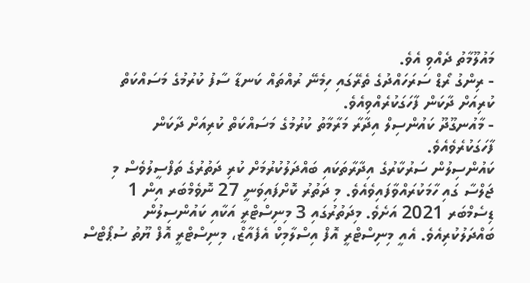މައުލޫމާތު ދެއްވި އެވެ.
- ރިންގު ރޯޑް ސަރަހައްދުގެ ތެރޭގައި ހިމެނޭ ރުއްތައް ކަނޑާ ސާފު ކުރުމުގެ މަސައްކަތް ކުރިއަށް ދާކަން ފާހަގަކުރެއްވިއެވެ.
- މާއުނގޫދޫ ކައުންސިލް އިދާރާ މަރާމާތު ކުރުމުގެ މަސައްކަތް ކުރިއަށް ދާކަން ފާހަގަކުރެވެއެވެ.
ކައުންސިލުން ސަރުކާރުގެ އިދާރާތަކައި ބައްދަލުކުރުމަށް ކުރި ދަތުރުގެ ތަފްސީލުވެސް މި ޖަލްސާ ގައި ހާމަކުރައްވާފައިވެއެވެ. މި ދަތުރު ކޮށްފައިވަނީ 27 ނޮވެމްބަރ އިން 1 ޑިސެމްބަރ 2021 އަށެވެ. މިދަތުރުގައި 3 މިނިސްޓްރީ އަކާއި ކައުންސިލުން ބައްދަލުކުރިއެވެ. އެއީ މިނިސްޓްރީ އޮފް އިސްލާމިކް އެފެއާޒް، މިނިސްޓްރީ އޮފް ޔޫތު ސުޕޯޓްސް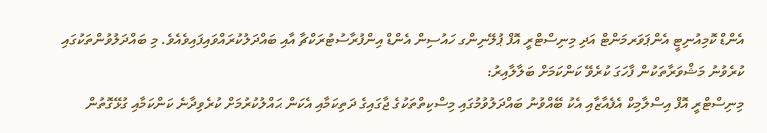އެންޑް ކޮމިއުނިޓީ އެންޕަވަރމަންޓް އަދި މިނިސްޓްރީ އޮފް ޕުލޭނިންގ ހައުސިން އެންޑް އިންފުރާސުޓުރަކްޗާ އާއި ބައްދަލުކުރައްވައިފައިވެއެވެ. މި ބައްދަލުވުންތަކުގައި ކުރެވުނު މަޝްވަރާތަކުން ފާހަގަ ކުރެވޭ ކަންކަމަށް ބަލާލާއިރު:
މިނިސްޓްރީ އޮފް އިސްލާމިކް އެފެއާޒާއި އެކު ބޭއްވުނު ބައްދަލުވުމުގައި މިސްކިތްތަކުގެ ޖާގައިގެ ދަތިކަމާއި އެކަން ޙައްލުކުރުމަށް ކުރެވިދާނެ ކަންކަމާއި ގުޅޭގޮތުން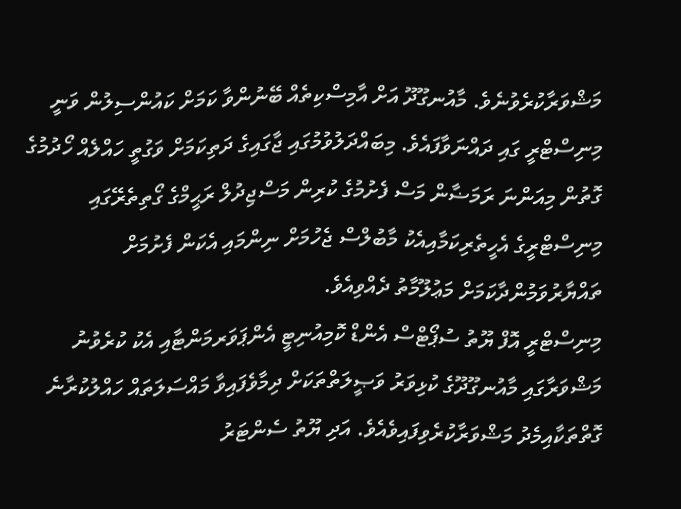މަޝްވަރާކުރެވުނެވެ. މާއުނގޫދޫ އަށް އާމިސްކިތެއް ބޭނުންވާ ކަމަށް ކައުންސިލުން ވަނީ މިނިސްޓްރީ ގައި ދައްނަވާފައެވެ. މިބައްދަލުވުމުގައި ޖާގައިގެ ދަތިކަމަށް ވަގުތީ ހައްލެއް ހޯދުމުގެ ގޮތުން މިއަންނަ ރަމަޟާން މަސް ފެށުމުގެ ކުރިން މަސްޖިދުލް ރަޙީމްގެ ގޯތިތެރޭގައި މިނިސްޓްރީގެ އެހީތެރިކަމާއިއެކު މާބުލްސް ޖެހުމަށް ނިންމައި އެކަން ފެށުމަށް ތައްޔާރުވަމުންދާކަމަށް މަޢުލޫމާތު ދެއްވިއެވެ.
މިނިސްޓްރީ އޮފް ޔޫތު ސުޕޯޓްސް އެންޑް ކޮމިއުނިޓީ އެންޕަވަރމަންޓާއި އެކު ކުރެވުނު މަޝްވަރާގައި މާއުނގޫދޫގެ ކުޅިވަރު ވަޞީލަތްތަކަށް ދިމާވެފައިވާ މައްސަލަތައް ހައްލުކުރާނެ ގޮތްތަކާއިމެދު މަޝްވަރާކުރެވިފައިވެއެވެ. އަދި ޔޫތު ސެންޓަރު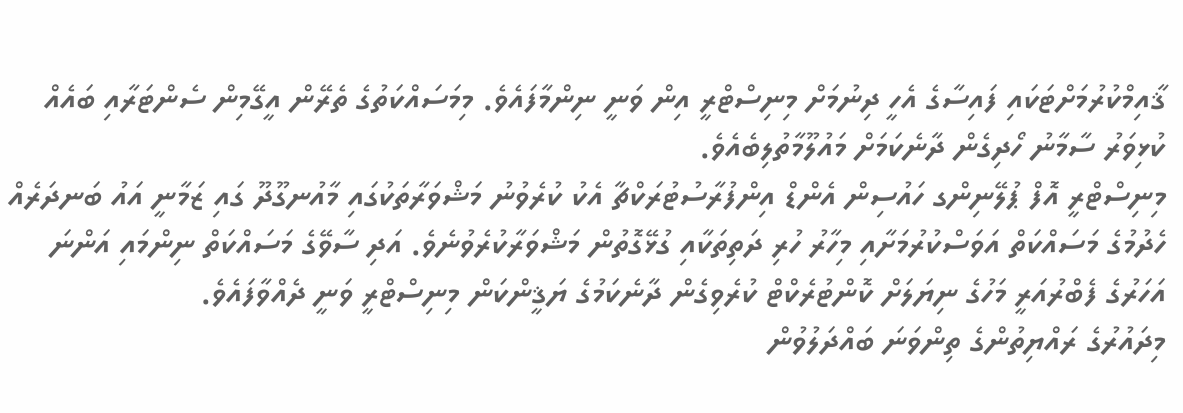ޤާއިމްކުރުމަށްޓަކައި ފައިސާގެ އެހީ ދިނުމަށް މިނިސްޓްރީ އިން ވަނީ ނިންމާފައެވެ. މިމަސައްކަތުގެ ތެރޭން އީގޭމިން ސެންޓަރާއި ބައެއް ކުޅިވަރު ސާމާނު ހޯދިގެން ދާނެކަމަށް މައުލޫމާތުލިބެއެވެ.
މިނިސްޓްރީ އޮފް ޕުލޭނިންގ ހައުސިން އެންޑް އިންފުރާސުޓުރަކްޗާ އެކު ކުރެވުނު މަޝްވަރާތަކުގައި މާއުނގޫދޫ ގައި ޒަމާނީ އައު ބަނދަރެއް ހެދުމުގެ މަސައްކަތް އަވަސްކުރުމަށާއި މިހާރު ހުރި ދަތިތަކާއި ގުޅޭގޮތުން މަޝްވަރާކުރެވުނެވެ. އަދި ސާވޭގެ މަސައްކަތް ނިންމައި އަންނަ އަހަރުގެ ފެބްރުއަރީ މަހުގެ ނިޔަލަށް ކޮންޓުރެކްޓް ކުރެވިގެން ދާނެކަމުގެ ޔަޤީންކަން މިނިސްޓްރީ ވަނީ ދެއްވާފައެވެ.
މިދައުރުގެ ރައްޔިތުންގެ ތިންވަނަ ބައްދަލުވުން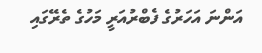އަންނަ އަހަރުގެ ފެބްރުއަރީ މަހުގެ ތެރޭގައި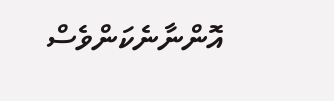އޮންނާނެކަންވެސް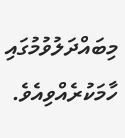މިބައްދަލުވުމުގައި ހާމަކުރެއްވިއެވެ.